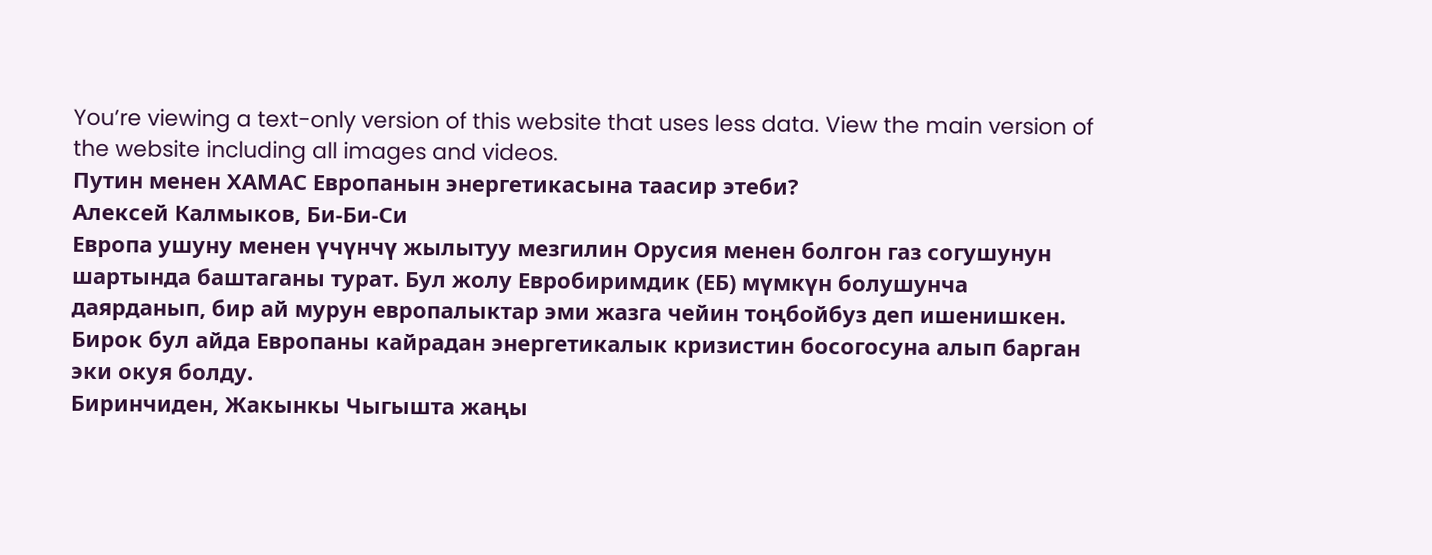You’re viewing a text-only version of this website that uses less data. View the main version of the website including all images and videos.
Путин менен ХАМАС Европанын энергетикасына таасир этеби?
Алексей Калмыков, Би-Би-Си
Европа ушуну менен үчүнчү жылытуу мезгилин Орусия менен болгон газ согушунун шартында баштаганы турат. Бул жолу Евробиримдик (ЕБ) мүмкүн болушунча даярданып, бир ай мурун европалыктар эми жазга чейин тоңбойбуз деп ишенишкен. Бирок бул айда Европаны кайрадан энергетикалык кризистин босогосуна алып барган эки окуя болду.
Биринчиден, Жакынкы Чыгышта жаңы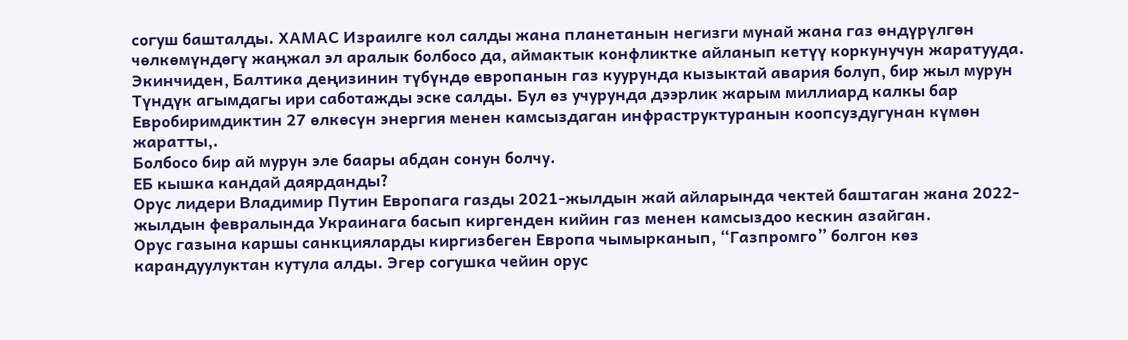согуш башталды. ХАМАС Израилге кол салды жана планетанын негизги мунай жана газ өндүрүлгөн чөлкөмүндөгү жаңжал эл аралык болбосо да, аймактык конфликтке айланып кетүү коркунучун жаратууда.
Экинчиден, Балтика деңизинин түбүндө европанын газ куурунда кызыктай авария болуп, бир жыл мурун Түндүк агымдагы ири саботажды эске салды. Бул өз учурунда дээрлик жарым миллиард калкы бар Евробиримдиктин 27 өлкөсүн энергия менен камсыздаган инфраструктуранын коопсуздугунан күмөн жаратты,.
Болбосо бир ай мурун эле баары абдан сонун болчу.
ЕБ кышка кандай даярданды?
Орус лидери Владимир Путин Европага газды 2021-жылдын жай айларында чектей баштаган жана 2022-жылдын февралында Украинага басып киргенден кийин газ менен камсыздоо кескин азайган.
Орус газына каршы санкцияларды киргизбеген Европа чымырканып, “Газпромго” болгон көз карандуулуктан кутула алды. Эгер согушка чейин орус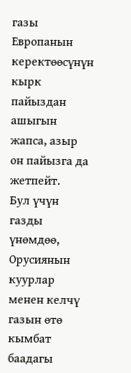газы Европанын керектөөсүнүн кырк пайыздан ашыгын жапса, азыр он пайызга да жетпейт.
Бул үчүн газды үнөмдөө, Орусиянын куурлар менен келчү газын өтө кымбат баадагы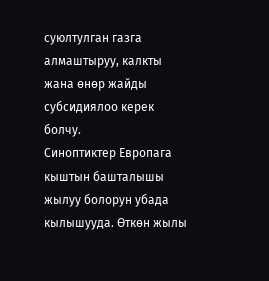суюлтулган газга алмаштыруу, калкты жана өнөр жайды субсидиялоо керек болчу.
Синоптиктер Европага кыштын башталышы жылуу болорун убада кылышууда. Өткөн жылы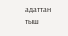адаттан тыш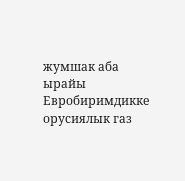жумшак аба ырайы Евробиримдикке орусиялык газ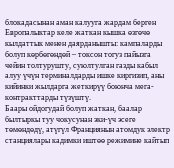блокадасынан аман калууга жардам берген
Европалыктар келе жаткан кышка өзгөчө кылдаттык менен даярданышты: кампаларды болуп көрбөгөндөй – токсон тогуз пайызга чейин толтурушту, суюлтулган газды кабыл алуу үчүн терминалдарды ишке киргизип, аны кийинки жылдарга жеткирүү боюнча мега-контракттарды түзүштү.
Баары ойдогудай болуп жаткан, баалар былтыркы туу чокусунан эки-үч эсеге төмөндөдү, атүгүл Франциянын атомдук электр станциялары кадимки иштөө режимине кайтып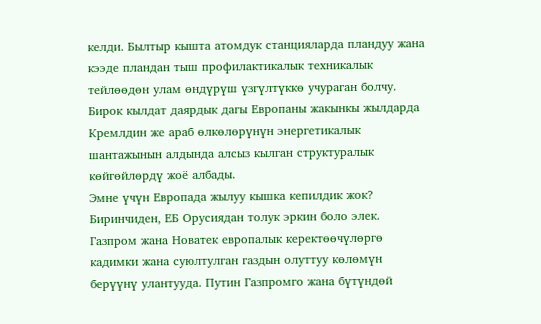келди. Былтыр кышта атомдук станцияларда пландуу жана кээде пландан тыш профилактикалык техникалык тейлөөдөн улам өндүрүш үзгүлтүккө учураган болчу.
Бирок кылдат даярдык дагы Европаны жакынкы жылдарда Кремлдин же араб өлкөлөрүнүн энергетикалык шантажынын алдында алсыз кылган структуралык көйгөйлөрдү жоё албады.
Эмне үчүн Европада жылуу кышка кепилдик жок?
Биринчиден, ЕБ Орусиядан толук эркин боло элек. Газпром жана Новатек европалык керектөөчүлөргө кадимки жана суюлтулган газдын олуттуу көлөмүн берүүнү улантууда. Путин Газпромго жана бүтүндөй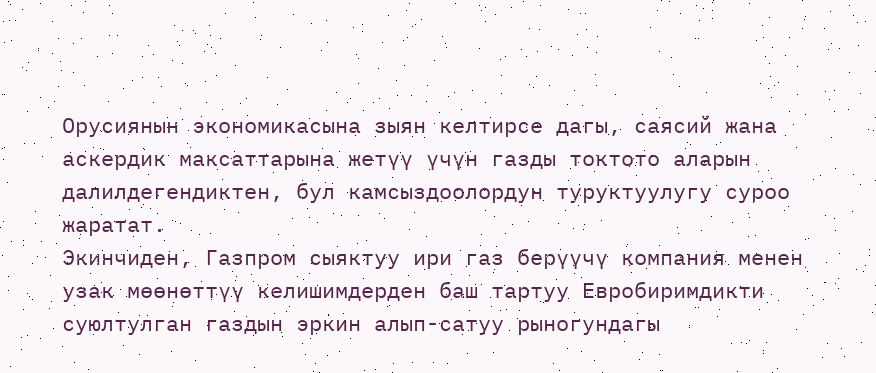Орусиянын экономикасына зыян келтирсе дагы, саясий жана аскердик максаттарына жетүү үчүн газды токтото аларын далилдегендиктен, бул камсыздоолордун туруктуулугу суроо жаратат.
Экинчиден, Газпром сыяктуу ири газ берүүчү компания менен узак мөөнөттүү келишимдерден баш тартуу Евробиримдикти суюлтулган газдын эркин алып-сатуу рыногундагы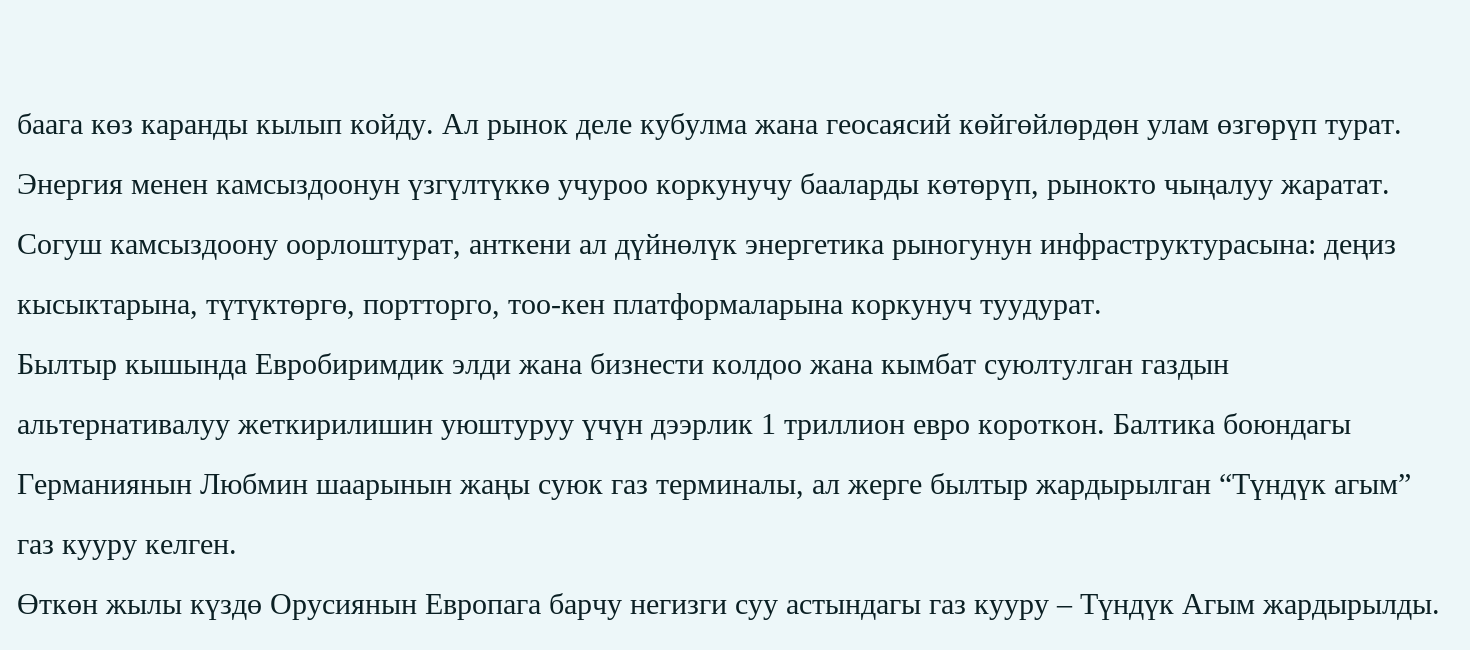баага көз каранды кылып койду. Ал рынок деле кубулма жана геосаясий көйгөйлөрдөн улам өзгөрүп турат.
Энергия менен камсыздоонун үзгүлтүккө учуроо коркунучу бааларды көтөрүп, рынокто чыңалуу жаратат. Согуш камсыздоону оорлоштурат, анткени ал дүйнөлүк энергетика рыногунун инфраструктурасына: деңиз кысыктарына, түтүктөргө, портторго, тоо-кен платформаларына коркунуч туудурат.
Былтыр кышында Евробиримдик элди жана бизнести колдоо жана кымбат суюлтулган газдын альтернативалуу жеткирилишин уюштуруу үчүн дээрлик 1 триллион евро короткон. Балтика боюндагы Германиянын Любмин шаарынын жаңы суюк газ терминалы, ал жерге былтыр жардырылган “Түндүк агым” газ кууру келген.
Өткөн жылы күздө Орусиянын Европага барчу негизги суу астындагы газ кууру – Түндүк Агым жардырылды.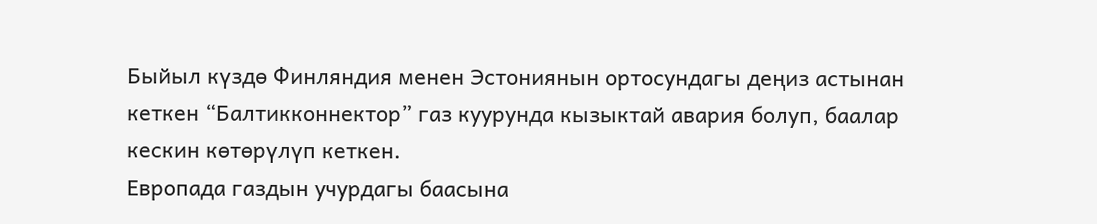Быйыл күздө Финляндия менен Эстониянын ортосундагы деңиз астынан кеткен “Балтикконнектор” газ куурунда кызыктай авария болуп, баалар кескин көтөрүлүп кеткен.
Европада газдын учурдагы баасына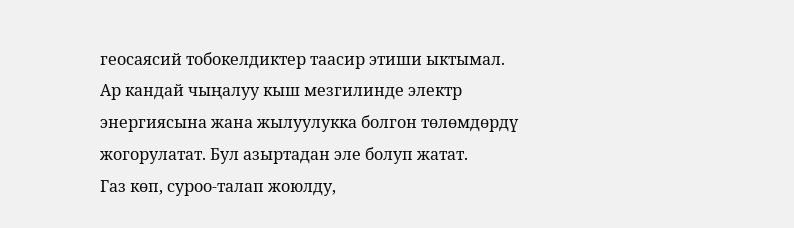геосаясий тобокелдиктер таасир этиши ыктымал. Ар кандай чыңалуу кыш мезгилинде электр энергиясына жана жылуулукка болгон төлөмдөрдү жогорулатат. Бул азыртадан эле болуп жатат.
Газ көп, суроо-талап жоюлду,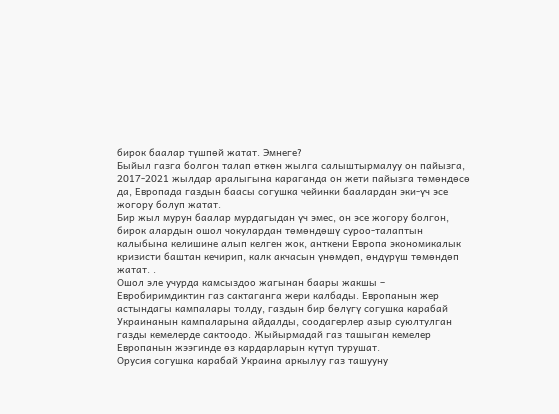бирок баалар түшпөй жатат. Эмнеге?
Быйыл газга болгон талап өткөн жылга салыштырмалуу он пайызга, 2017-2021 жылдар аралыгына караганда он жети пайызга төмөндөсө да, Европада газдын баасы согушка чейинки баалардан эки-үч эсе жогору болуп жатат.
Бир жыл мурун баалар мурдагыдан үч эмес, он эсе жогору болгон, бирок алардын ошол чокулардан төмөндөшү суроо-талаптын калыбына келишине алып келген жок, анткени Европа экономикалык кризисти баштан кечирип, калк акчасын үнөмдөп, өндүрүш төмөндөп жатат. .
Ошол эле учурда камсыздоо жагынан баары жакшы – Евробиримдиктин газ сактаганга жери калбады. Европанын жер астындагы кампалары толду, газдын бир бөлүгү согушка карабай Украинанын кампаларына айдалды, соодагерлер азыр суюлтулган газды кемелерде сактоодо. Жыйырмадай газ ташыган кемелер Европанын жээгинде өз кардарларын күтүп турушат.
Орусия согушка карабай Украина аркылуу газ ташууну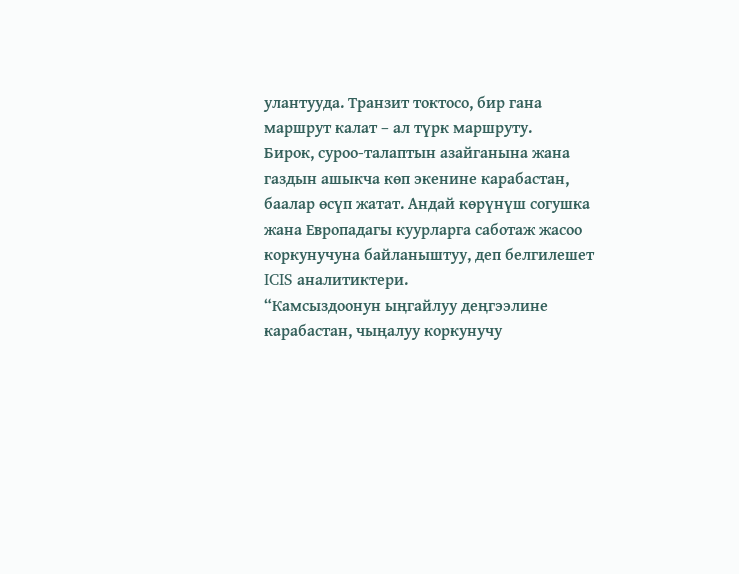улантууда. Транзит токтосо, бир гана маршрут калат – ал түрк маршруту.
Бирок, суроо-талаптын азайганына жана газдын ашыкча көп экенине карабастан, баалар өсүп жатат. Андай көрүнүш согушка жана Европадагы куурларга саботаж жасоо коркунучуна байланыштуу, деп белгилешет ICIS аналитиктери.
“Камсыздоонун ыңгайлуу деңгээлине карабастан, чыңалуу коркунучу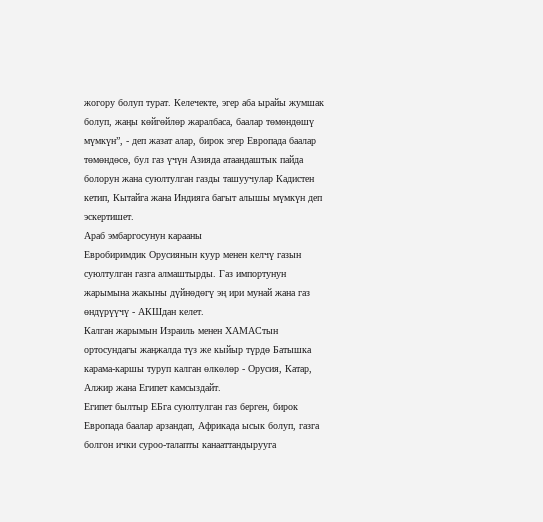жогору болуп турат. Келечекте, эгер аба ырайы жумшак болуп, жаңы көйгөйлөр жаралбаса, баалар төмөндөшү мүмкүн”, - деп жазат алар, бирок эгер Европада баалар төмөндөсө, бул газ үчүн Азияда атаандаштык пайда болорун жана суюлтулган газды ташуучулар Кадистен кетип, Кытайга жана Индияга багыт алышы мүмкүн деп эскертишет.
Араб эмбаргосунун карааны
Евробиримдик Орусиянын куур менен келчү газын суюлтулган газга алмаштырды. Газ импортунун жарымына жакыны дүйнөдөгү эң ири мунай жана газ өндүрүүчү - АКШдан келет.
Калган жарымын Израиль менен ХАМАСтын ортосундагы жаңжалда түз же кыйыр түрдө Батышка карама-каршы туруп калган өлкөлөр - Орусия, Катар, Алжир жана Египет камсыздайт.
Египет былтыр ЕБга суюлтулган газ берген, бирок Европада баалар арзандап, Африкада ысык болуп, газга болгон ички суроо-талапты канааттандырууга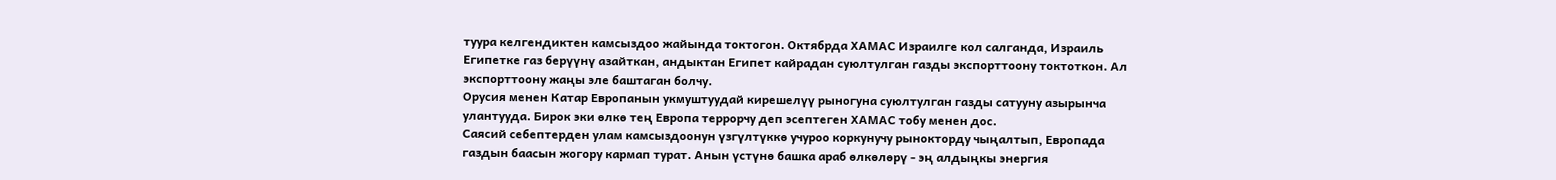туура келгендиктен камсыздоо жайында токтогон. Октябрда ХАМАС Израилге кол салганда, Израиль Египетке газ берүүнү азайткан, андыктан Египет кайрадан суюлтулган газды экспорттоону токтоткон. Ал экспорттоону жаңы эле баштаган болчу.
Орусия менен Катар Европанын укмуштуудай кирешелүү рыногуна суюлтулган газды сатууну азырынча улантууда. Бирок эки өлкө тең Европа террорчу деп эсептеген ХАМАС тобу менен дос.
Саясий себептерден улам камсыздоонун үзгүлтүккө учуроо коркунучу рынокторду чыңалтып, Европада газдын баасын жогору кармап турат. Анын үстүнө башка араб өлкөлөрү - эң алдыңкы энергия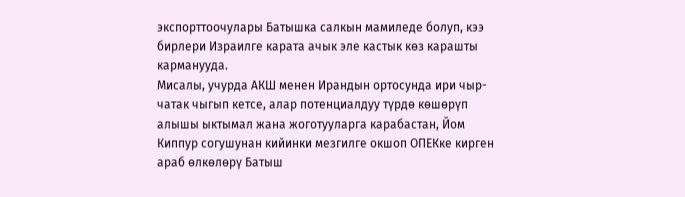экспорттоочулары Батышка салкын мамиледе болуп, кээ бирлери Израилге карата ачык эле кастык көз карашты карманууда.
Мисалы, учурда АКШ менен Ирандын ортосунда ири чыр-чатак чыгып кетсе, алар потенциалдуу түрдө көшөрүп алышы ыктымал жана жоготууларга карабастан, Йом Киппур согушунан кийинки мезгилге окшоп ОПЕКке кирген араб өлкөлөрү Батыш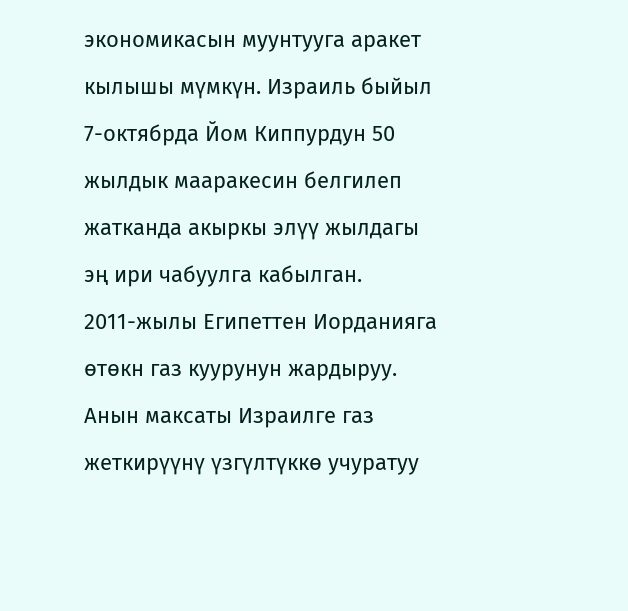экономикасын муунтууга аракет кылышы мүмкүн. Израиль быйыл 7-октябрда Йом Киппурдун 50 жылдык мааракесин белгилеп жатканда акыркы элүү жылдагы эң ири чабуулга кабылган.
2011-жылы Египеттен Иорданияга өтөкн газ куурунун жардыруу. Анын максаты Израилге газ жеткирүүнү үзгүлтүккө учуратуу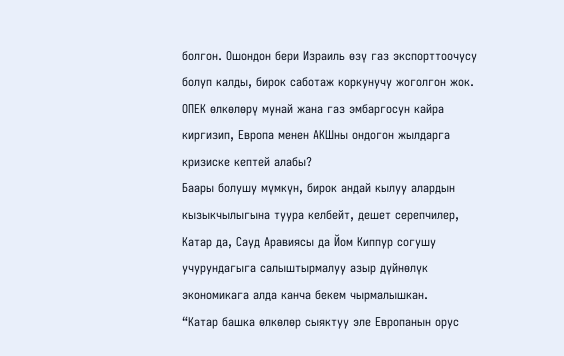болгон. Ошондон бери Израиль өзү газ экспорттоочусу болуп калды, бирок саботаж коркунучу жоголгон жок.
ОПЕК өлкөлөрү мунай жана газ эмбаргосун кайра киргизип, Европа менен АКШны ондогон жылдарга кризиске кептей алабы?
Баары болушу мүмкүн, бирок андай кылуу алардын кызыкчылыгына туура келбейт, дешет серепчилер, Катар да, Сауд Аравиясы да Йом Киппур согушу учурундагыга салыштырмалуу азыр дүйнөлүк экономикага алда канча бекем чырмалышкан.
“Катар башка өлкөлөр сыяктуу эле Европанын орус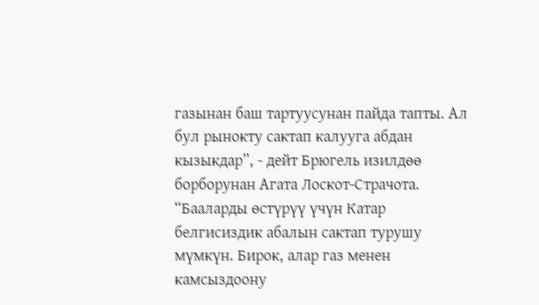газынан баш тартуусунан пайда тапты. Ал бул рынокту сактап калууга абдан кызыкдар”, - дейт Брюгель изилдөө борборунан Агата Лоскот-Страчота.
“Бааларды өстүрүү үчүн Катар белгисиздик абалын сактап турушу мүмкүн. Бирок, алар газ менен камсыздоону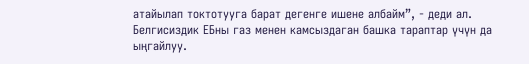атайылап токтотууга барат дегенге ишене албайм”, - деди ал.
Белгисиздик ЕБны газ менен камсыздаган башка тараптар үчүн да ыңгайлуу.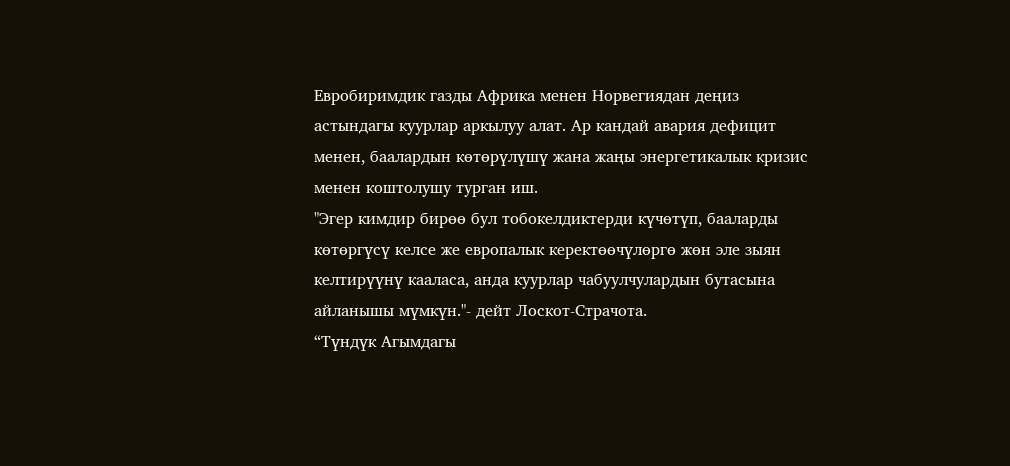Евробиримдик газды Африка менен Норвегиядан деңиз астындагы куурлар аркылуу алат. Ар кандай авария дефицит менен, баалардын көтөрүлүшү жана жаңы энергетикалык кризис менен коштолушу турган иш.
"Эгер кимдир бирөө бул тобокелдиктерди күчөтүп, бааларды көтөргүсү келсе же европалык керектөөчүлөргө жөн эле зыян келтирүүнү кааласа, анда куурлар чабуулчулардын бутасына айланышы мүмкүн."- дейт Лоскот-Страчота.
“Түндүк Агымдагы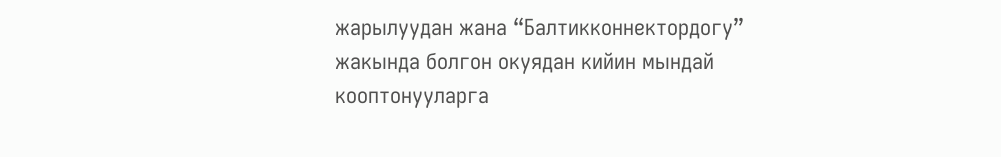жарылуудан жана “Балтикконнектордогу” жакында болгон окуядан кийин мындай кооптонууларга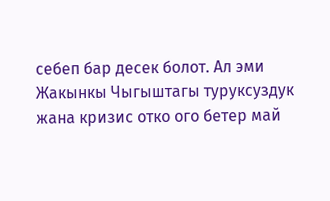себеп бар десек болот. Ал эми Жакынкы Чыгыштагы туруксуздук жана кризис отко ого бетер май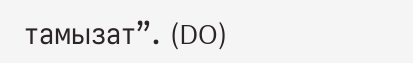тамызат”. (DO)